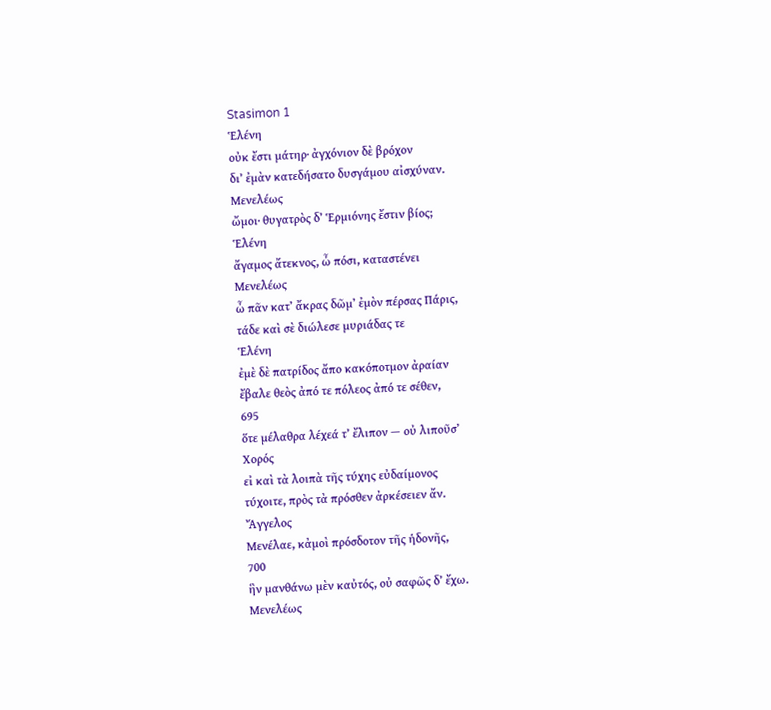Stasimon 1
Ἑλένη
οὐκ ἔστι μάτηρ· ἀγχόνιον δὲ βρόχον
διʼ ἐμὰν κατεδήσατο δυσγάμου αἰσχύναν.
Μενελέως
ὤμοι· θυγατρὸς δʼ Ἑρμιόνης ἔστιν βίος;
Ἑλένη
ἄγαμος ἄτεκνος, ὦ πόσι, καταστένει
Μενελέως
ὦ πᾶν κατʼ ἄκρας δῶμʼ ἐμὸν πέρσας Πάρις,
τάδε καὶ σὲ διώλεσε μυριάδας τε
Ἑλένη
ἐμὲ δὲ πατρίδος ἄπο κακόποτμον ἀραίαν
ἔβαλε θεὸς ἀπό τε πόλεος ἀπό τε σέθεν,
695
ὅτε μέλαθρα λέχεά τʼ ἔλιπον — οὐ λιποῦσʼ
Χορός
εἰ καὶ τὰ λοιπὰ τῆς τύχης εὐδαίμονος
τύχοιτε, πρὸς τὰ πρόσθεν ἀρκέσειεν ἄν.
Ἄγγελος
Μενέλαε, κἀμοὶ πρόσδοτον τῆς ἡδονῆς,
700
ἣν μανθάνω μὲν καὐτός, οὐ σαφῶς δʼ ἔχω.
Μενελέως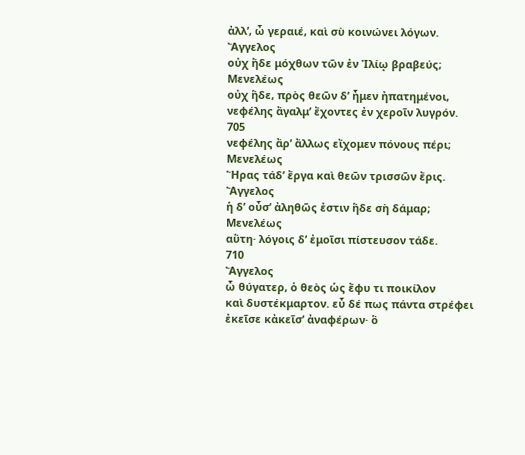ἀλλʼ, ὦ γεραιέ, καὶ σὺ κοινώνει λόγων.
Ἄγγελος
οὐχ ἥδε μόχθων τῶν ἐν Ἰλίῳ βραβεύς;
Μενελέως
οὐχ ἥδε, πρὸς θεῶν δʼ ἦμεν ἠπατημένοι,
νεφέλης ἄγαλμʼ ἔχοντες ἐν χεροῖν λυγρόν.
705
νεφέλης ἄρʼ ἄλλως εἴχομεν πόνους πέρι;
Μενελέως
Ἥρας τάδʼ ἔργα καὶ θεῶν τρισσῶν ἔρις.
Ἄγγελος
ἡ δʼ οὖσʼ ἀληθῶς ἐστιν ἥδε σὴ δάμαρ;
Μενελέως
αὕτη· λόγοις δʼ ἐμοῖσι πίστευσον τάδε.
710
Ἄγγελος
ὦ θύγατερ, ὁ θεὸς ὡς ἔφυ τι ποικίλον
καὶ δυστέκμαρτον. εὖ δέ πως πάντα στρέφει
ἐκεῖσε κἀκεῖσʼ ἀναφέρων· ὃ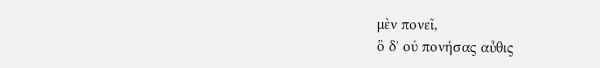μὲν πονεῖ,
ὃ δʼ οὐ πονήσας αὖθις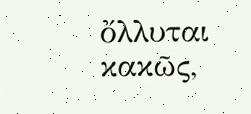ὄλλυται κακῶς,